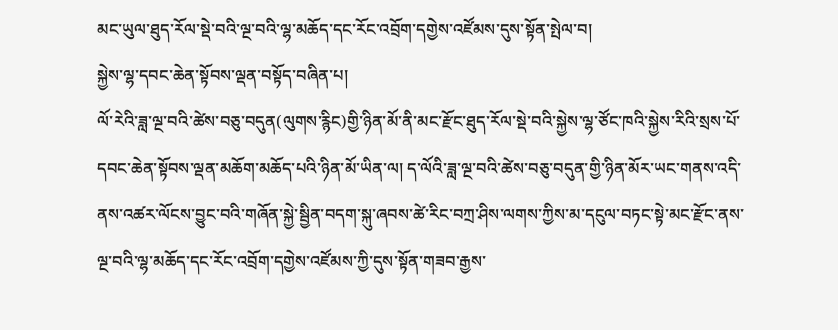མང་ཡུལ་ཐུད་རོལ་སྡེ་བའི་ལྔ་བའི་ལྷ་མཆོད་དང་རོང་འབྲོག་དགྱེས་འཛོམས་དུས་སྟོན་སྤེལ་བ།
སྐྱེས་ལྷ་དབང་ཆེན་སྟོབས་ལྡན་བསྟོད་བཞིན་པ།
ལོ་རེའི་ཟླ་ལྔ་བའི་ཚེས་བཅུ་བདུན(ལུགས་རྙིང)གྱི་ཉིན་མོ་ནི་མང་རྫོང་ཐུད་རོལ་སྡེ་བའི་སྐྱེས་ལྷ་ཙོང་ཁའི་སྐྱེས་རིའི་སྲས་པོ་དབང་ཆེན་སྟོབས་ལྡན་མཆོག་མཆོད་པའི་ཉིན་མོ་ཡིན་ལ། ད་ལོའི་ཟླ་ལྔ་བའི་ཚེས་བཅུ་བདུན་གྱི་ཉིན་མོར་ཡང་གནས་འདི་ནས་འཚར་ལོངས་བྱུང་བའི་གཞོན་སྐྱེ་སྦྱིན་བདག་སྐུ་ཞབས་ཚེ་རིང་བཀྲ་ཤིས་ལགས་ཀྱིས་མ་དངུལ་བཏང་སྟེ་མང་རྫོང་ནས་ལྔ་བའི་ལྷ་མཆོད་དང་རོང་འབྲོག་དགྱེས་འཛོམས་ཀྱི་དུས་སྟོན་གཟབ་རྒྱས་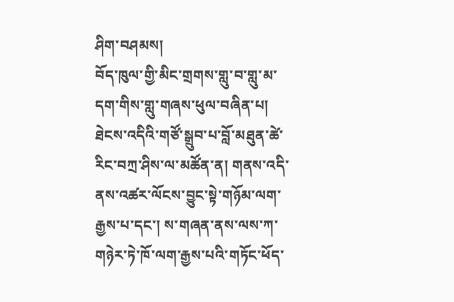ཤིག་བཤམས།
བོད་ཁུལ་གྱི་མིང་གྲགས་གླུ་བ་གླུ་མ་དག་གིས་གླུ་གཞས་ཕུལ་བཞིན་པ།
ཐེངས་འདིའི་གཙོ་སྒྲུབ་པ་བློ་མཐུན་ཚེ་རིང་བཀྲ་ཤིས་ལ་མཚོན་ན། གནས་འདི་ནས་འཚར་ལོངས་བྱུང་སྟེ་གཉོམ་ལག་རྒྱས་པ་དང་། ས་གཞན་ནས་ལས་ཀ་གཉེར་ཏེ་ཁོ་ལག་རྒྱས་པའི་གཏོང་ཕོད་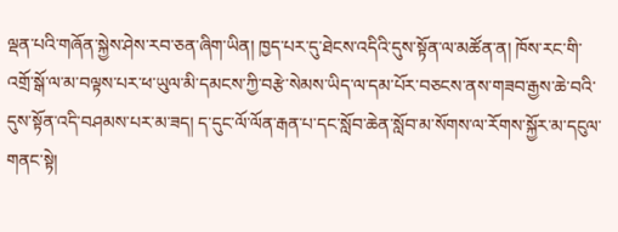ལྡན་པའི་གཞོན་སྐྱེས་ཤེས་རབ་ཅན་ཞིག་ཡིན། ཁྱད་པར་དུ་ཐེངས་འདིའི་དུས་སྟོན་ལ་མཚོན་ན། ཁོས་རང་གི་འགྲོ་སྒོ་ལ་མ་བལྟས་པར་ཕ་ཡུལ་མི་དམངས་ཀྱི་བརྩེ་སེམས་ཡིད་ལ་དམ་པོར་བཅངས་ནས་གཟབ་རྒྱས་ཆེ་བའི་དུས་སྟོན་འདི་བཤམས་པར་མ་ཟད། ད་དུང་ལོ་ལོན་རྒན་པ་དང་སློབ་ཆེན་སློབ་མ་སོགས་ལ་རོགས་སྐྱོར་མ་དངུལ་གནང་སྟེ།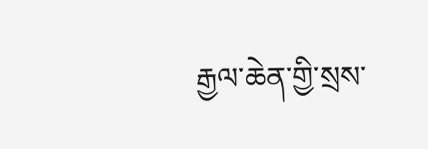རྒྱལ་ཆེན་གྱི་སྲས་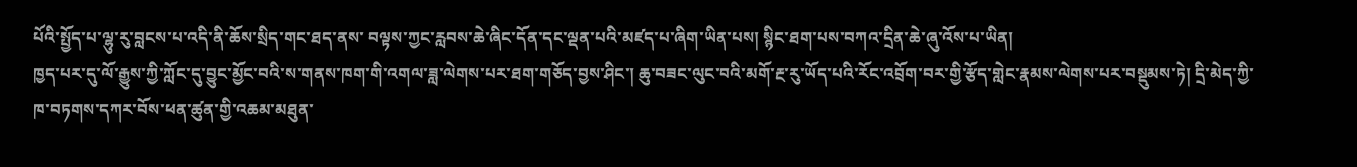པོའི་སྤྱོད་པ་ལྷུ་རུ་བླངས་པ་འདི་ནི་ཆོས་སྲིད་གང་ཐད་ནས་ བལྟས་ཀྱང་རླབས་ཆེ་ཞིང་དོན་དང་ལྡན་པའི་མཛད་པ་ཞིག་ཡིན་པས། སྙིང་ཐག་པས་བཀའ་དྲིན་ཆེ་ཞུ་འོས་པ་ཡིན།
ཁྱད་པར་དུ་ལོ་རྒྱུས་ཀྱི་ཀློང་དུ་བྱུང་མྱོང་བའི་ས་གནས་ཁག་གི་འགལ་ཟླ་ལེགས་པར་ཐག་གཅོད་བྱས་ཤིང་། ཆུ་བཟང་ལུང་བའི་མགོ་རྔ་རུ་ཡོད་པའི་རོང་འབྲོག་བར་གྱི་རྩོད་གླེང་རྣམས་ལེགས་པར་བསྡུམས་ཏེ། དྲི་མེད་ཀྱི་ཁ་བཏགས་དཀར་བོས་ཕན་ཚུན་གྱི་འཆམ་མཐུན་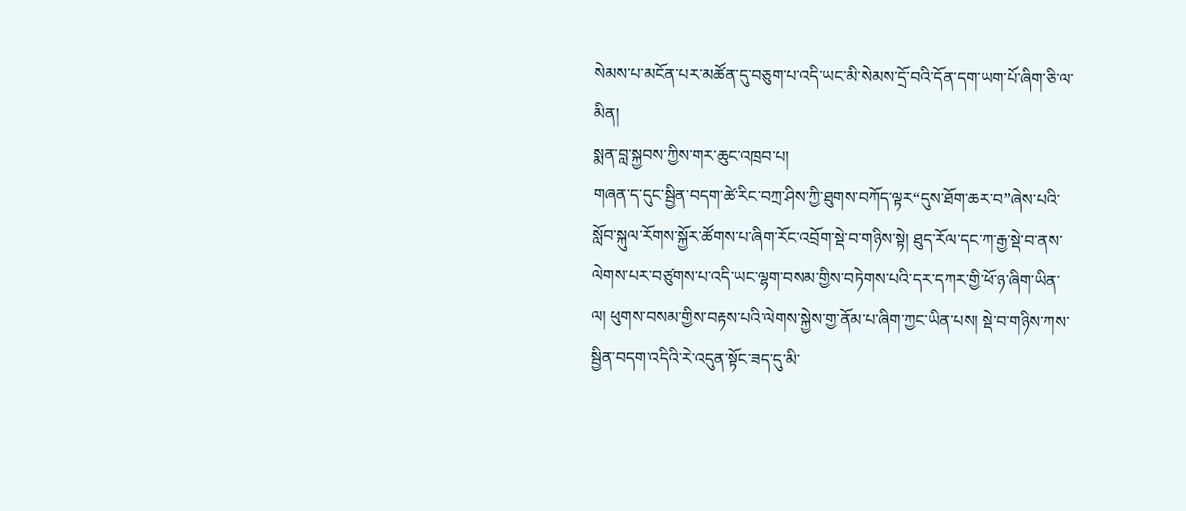སེམས་པ་མངོན་པར་མཚོན་དུ་བཅུག་པ་འདི་ཡང་མི་སེམས་དྲོ་བའི་དོན་དག་ཡག་པོ་ཞིག་ཅི་ལ་མིན།
སྨན་བླ་སྐྱབས་ཀྱིས་གར་ཆུང་འཁྲབ་པ།
གཞན་ད་དུང་སྦྱིན་བདག་ཚེ་རིང་བཀྲ་ཤིས་ཀྱི་ཐུགས་བཀོད་ལྟར“དུས་ཐོག་ཆར་བ”ཞེས་པའི་སློབ་སྐུལ་རོགས་སྐྱོར་ཚོགས་པ་ཞིག་རོང་འབྲོག་སྡེ་བ་གཉིས་སྟེ། ཐུད་རོལ་དང་ཀ་རྒྱ་སྡེ་བ་ནས་ལེགས་པར་བཙུགས་པ་འདི་ཡང་ལྷག་བསམ་གྱིས་བཏེགས་པའི་དར་དཀར་གྱི་ཕོ་ཉ་ཞིག་ཡིན་ལ། ཕུགས་བསམ་གྱིས་བརྟས་པའི་ལེགས་སྐྱེས་གྱ་ནོམ་པ་ཞིག་ཀྱང་ཡིན་པས། སྡེ་བ་གཉིས་ཀས་སྦྱིན་བདག་འདིའི་རེ་འདུན་སྟོང་ཟད་དུ་མི་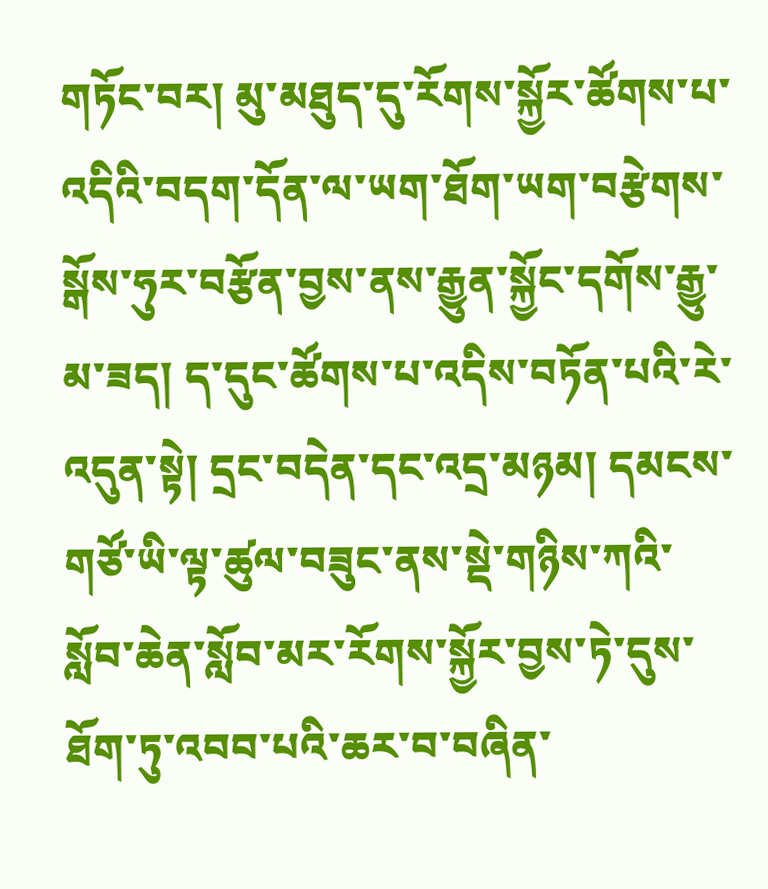གཏོང་བར། མུ་མཐུད་དུ་རོགས་སྐྱོར་ཚོགས་པ་འདིའི་བདག་དོན་ལ་ཡག་ཐོག་ཡག་བརྩེགས་སྒོས་ཧུར་བརྩོན་བྱས་ནས་རྒྱུན་སྐྱོང་དགོས་རྒྱུ་མ་ཟད། ད་དུང་ཚོགས་པ་འདིས་བཏོན་པའི་རེ་འདུན་སྟེ། དྲང་བདེན་དང་འདྲ་མཉམ། དམངས་གཙོ་ཡི་ལྟ་ཚུལ་བཟུང་ནས་སྡེ་གཉིས་ཀའི་སློབ་ཆེན་སློབ་མར་རོགས་སྐྱོར་བྱས་ཏེ་དུས་ཐོག་ཏུ་འབབ་པའི་ཆར་བ་བཞིན་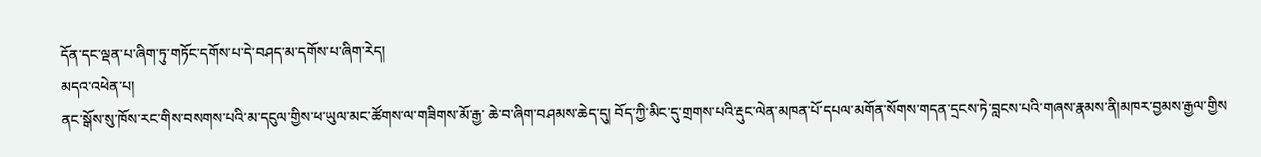དོན་དང་ལྡན་པ་ཞིག་ཏུ་གཏོང་དགོས་པ་དེ་བཤད་མ་དགོས་པ་ཞིག་རེད།
མདའ་འཕེན་པ།
ནང་སྒོས་སུ་ཁོས་རང་གིས་བསགས་པའི་མ་དངུལ་གྱིས་ཕ་ཡུལ་མང་ཚོགས་ལ་གཟིགས་མོ་རྒྱ་ ཆེ་བ་ཞིག་བཤམས་ཆེད་དུ། བོད་ཀྱི་མིང་དུ་གྲགས་པའི་རྡུང་ལེན་མཁན་པོ་དཔལ་མགོན་སོགས་གདན་དྲངས་ཏེ་བླངས་པའི་གཞས་རྣམས་ནི།མཁར་བྱམས་རྒྱལ་གྱིས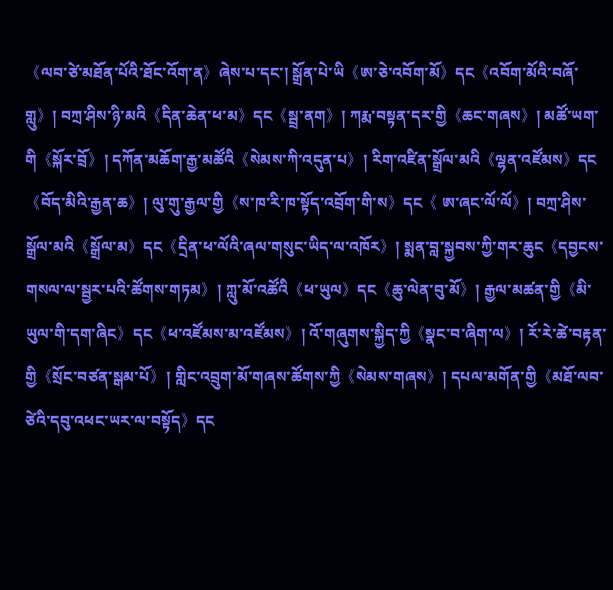《ལབ་ཙེ་མཐོན་པོའི་ཐོང་འོག་ན》ཞེས་པ་དང་། སྒྲོན་པེ་ཡི《ཨ་ཅེ་འབོག་མོ》དང《འབོག་མོའི་བཞོ་གླུ》། བཀྲ་ཤིས་ཉི་མའི《དིན་ཆེན་ཕ་མ》དང《སྦྲ་ནག》། ཀརྨ་བསྟན་དར་གྱི《ཆང་གཞས》། མཚོ་ཡག་གི《སྐོར་བྲོ》། དཀོན་མཆོག་རྒྱ་མཚོའི《སེམས་ཀི་འདུན་པ》། རིག་འཛིན་སྒྲོལ་མའི《ལྷན་འཛོམས》དང《བོད་མིའི་རྒྱན་ཆ》། ལུ་གུ་རྒྱལ་གྱི《ས་ཁ་རི་ཁ་སྟོད་འབྲོག་གི་ས》དང《 ཨ་ཞང་ལོ་ལོ》། བཀྲ་ཤིས་སྒྲོལ་མའི《སྒྲོལ་མ》དང《དྲིན་ཕ་ལོའི་ཞལ་གསུང་ཡིད་ལ་འཁོར》། སྨན་བླ་སྐྱབས་ཀྱི་གར་ཆུང《དབྱངས་གསལ་ལ་སྦྱར་པའི་ཚོགས་གཏམ》། ཀླུ་མོ་འཚོའི《ཕ་ཡུལ》དང《ཆུ་ལེན་བུ་མོ》། རྒྱལ་མཚན་གྱི《མི་ཡུལ་གི་དག་ཞིང》དང《ཕ་འཛོམས་མ་འཛོམས》། འོ་གཞུགས་སྐྱིད་ཀྱི《སྣང་བ་ཞིག་ལ》། རོ་རེ་ཚེ་བརྟན་གྱི《སྲོང་བཙན་སྒམ་པོ》། གླིང་འབྲུག་མོ་གཞས་ཚོགས་ཀྱི《སེམས་གཞས》། དཔལ་མགོན་གྱི《མཐོ་ལབ་ཙེའི་དབུ་འཕང་ཡར་ལ་བསྟོད》དང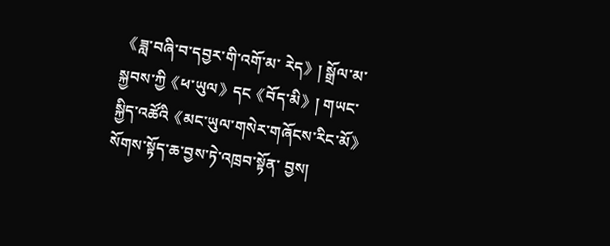《ཟླ་བཞི་བ་དབྱར་གི་འགོ་མ་ རེད》། སྒྲོལ་མ་སྐྱབས་ཀྱི《ཕ་ཡུལ》དང《བོད་མི》། གཡང་སྐྱིད་འཚོའི《མང་ཡུལ་གསེར་གཞོངས་རིང་མོ》སོགས་སྟོད་ཆ་བྱས་ཏེ་འཁྲབ་སྟོན་ བྱས།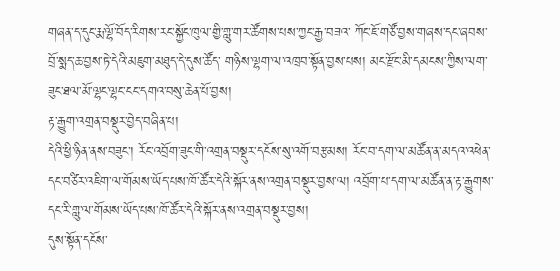གཞན་ད་དུང་རྨ་ལྷོ་བོད་རིགས་རང་སྐྱོང་ཁུལ་གྱི་གླུ་གར་ཚོགས་པས་ཀྱང་རྒྱ་བཟའ་ ཀོང་ཇོ་གཙོ་བྱས་གཞས་དང་ཞབས་བྲོ་སྨད་ཆ་བྱས་ཏེ་དེའི་མཇུག་མཐུད་དེ་དུས་ཚོད་ གཉིས་ལྷག་ལ་འཁྲབ་སྟོན་བྱས་པས། མང་རྫོང་མི་དམངས་ཀྱིས་ལག་ཟུང་ཐལ་མོ་ལྷང་ལྷང་ངང་དགའ་བསུ་ཆེན་པོ་བྱས།
རྟ་རྒྱུག་འགྲན་བསྡུར་བྱེད་བཞིན་པ།
དེའི་ཕྱི་ཉིན་ནས་བཟུང་། རོང་འབྲོག་ཟུང་གི་འགྲན་བསྡུར་དངོས་སུ་འགོ་བརྩམས། རོང་བ་དག་ལ་མཚོན་ན་མདའ་འཕེན་དང་བཙིར་འཇིག་ལ་གོམས་ཡོད་པས་ཁོ་ཚོར་དེའི་སྐོར་ནས་འགྲན་བསྡུར་བྱས་ལ། འབྲོག་པ་དག་ལ་མཚོན་ན་རྟ་རྒྱུགས་དང་རི་གླུ་ལ་གོམས་ཡོད་པས་ཁོ་ཚོར་དེའི་སྐོར་ནས་འགྲན་བསྡུར་བྱས།
དུས་སྟོན་དངོས་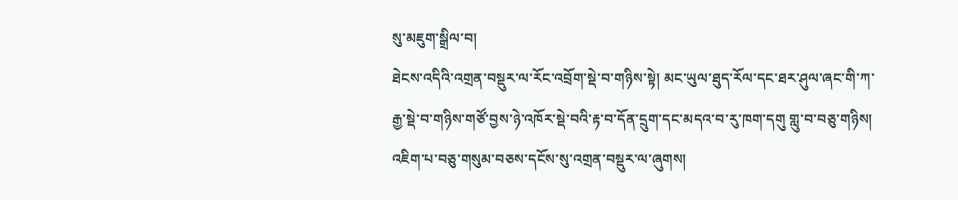སུ་མཇུག་སྒྲིལ་བ།
ཐེངས་འདིའི་འགྲན་བསྡུར་ལ་རོང་འབྲོག་སྡེ་བ་གཉིས་སྟེ། མང་ཡུལ་ཐུད་རོལ་དང་ཐར་ཤུལ་ཞང་གི་ཀ་རྒྱ་སྡེ་བ་གཉིས་གཙོ་བྱས་ཉེ་འཁོར་སྡེ་བའི་རྟ་བ་དོན་དྲུག་དང་མདའ་བ་རུ་ཁག་དགུ གླུ་བ་བཅུ་གཉིས། འཇིག་པ་བཅུ་གསུམ་བཅས་དངོས་སུ་འགྲན་བསྡུར་ལ་ཞུགས།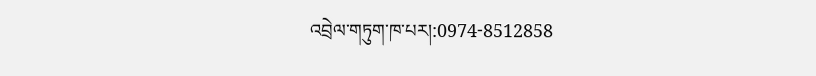འབྲེལ་གཏུག་ཁ་པར།:0974-8512858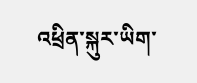འཕྲིན་སྐུར་ཡིག་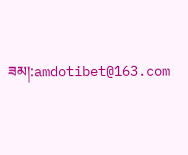ཟམ།:amdotibet@163.com